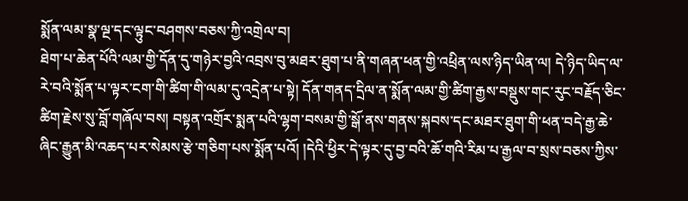སྨོན་ལམ་སྣ་ལྔ་དང་ལྟུང་བཤགས་བཅས་ཀྱི་འགྲེལ་བ།
ཐེག་པ་ཆེན་པོའི་ལམ་གྱི་དོན་དུ་གཉེར་བྱའི་འབྲས་བུ་མཐར་ཐུག་པ་ནི་གཞན་ཕན་གྱི་འཕྲིན་ལས་ཉིད་ཡིན་ལ། དེ་ཉིད་ཡིད་ལ་རེ་བའི་སྨོན་པ་ལྟར་ངག་གི་ཚིག་གི་ལམ་དུ་འདྲེན་པ་སྟེ། དོན་གནད་དྲིལ་ན་སྨོན་ལམ་གྱི་ཚིག་རྒྱས་བསྡུས་གང་རུང་བརྗོད་ཅིང་ཚིག་རྗེས་སུ་བློ་གཞོལ་བས། བསྟན་འགྲོར་སྨན་པའི་ལྷག་བསམ་གྱི་སྒོ་ནས་གནས་སྐབས་དང་མཐར་ཐུག་གི་ཕན་བདེ་རྒྱ་ཆེ་ཞིང་རྒྱུན་མི་འཆད་པར་སེམས་རྩེ་གཅིག་པས་སྨོན་པའོ། །དེའི་ཕྱིར་དེ་ལྟར་དུ་བྱ་བའི་ཆོ་གའི་རིམ་པ་རྒྱལ་བ་སྲས་བཅས་ཀྱིས་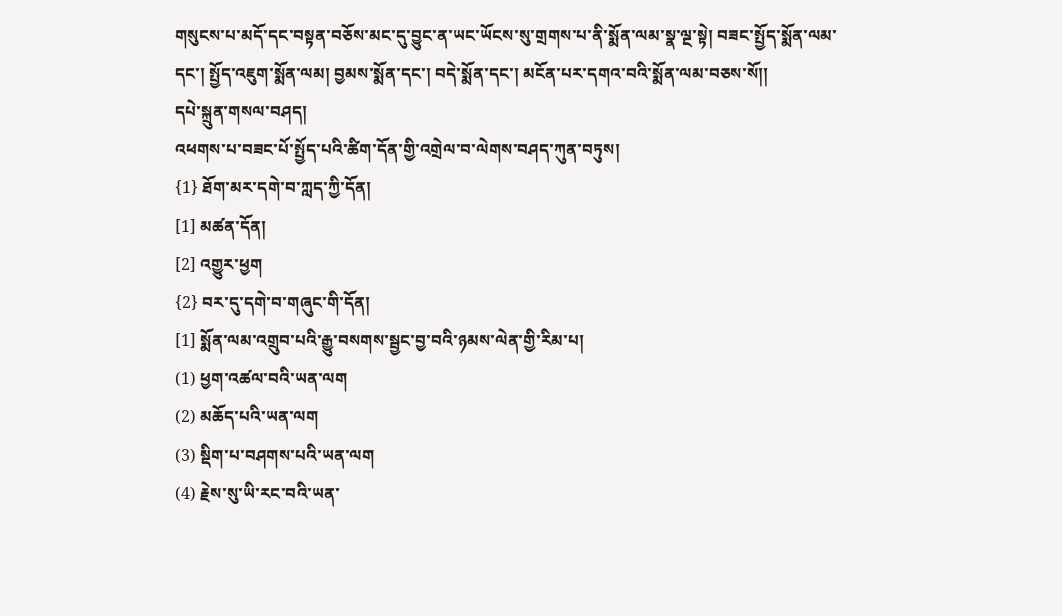གསུངས་པ་མདོ་དང་བསྟན་བཅོས་མང་དུ་བྱུང་ན་ཡང་ཡོངས་སུ་གྲགས་པ་ནི་སྨོན་ལམ་སྣ་ལྔ་སྟེ། བཟང་སྤྱོད་སྨོན་ལམ་དང་། སྤྱོད་འཇུག་སྨོན་ལམ། བྱམས་སྨོན་དང་། བདེ་སྨོན་དང་། མངོན་པར་དགའ་བའི་སྨོན་ལམ་བཅས་སོ།།
དཔེ་སྐྲུན་གསལ་བཤད།
འཕགས་པ་བཟང་པོ་སྤྱོད་པའི་ཚིག་དོན་གྱི་འགྲེལ་བ་ལེགས་བཤད་ཀུན་བཏུས།
{1} ཐོག་མར་དགེ་བ་ཀླད་ཀྱི་དོན།
[1] མཚན་དོན།
[2] འགྱུར་ཕྱག
{2} བར་དུ་དགེ་བ་གཞུང་གི་དོན།
[1] སྨོན་ལམ་འགྲུབ་པའི་རྒྱུ་བསགས་སྦྱང་བྱ་བའི་ཉམས་ལེན་གྱི་རིམ་པ།
(1) ཕྱག་འཚལ་བའི་ཡན་ལག
(2) མཆོད་པའི་ཡན་ལག
(3) སྡིག་པ་བཤགས་པའི་ཡན་ལག
(4) རྗེས་སུ་ཡི་རང་བའི་ཡན་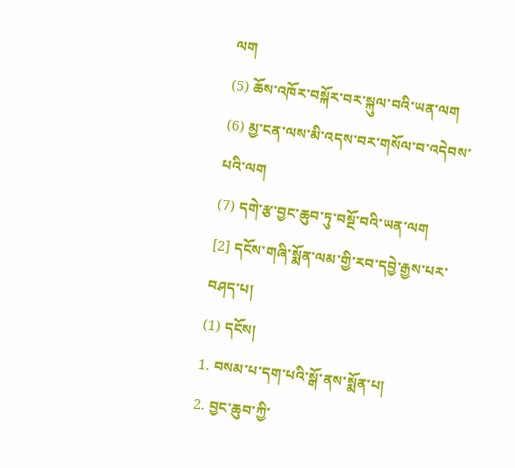ལག
(5) ཆོས་འཁོར་བསྐོར་བར་སྐུལ་བའི་ཡན་ལག
(6) མྱ་ངན་ལས་མི་འདས་བར་གསོལ་བ་འདེབས་པའི་ལག
(7) དགེ་རྩ་བྱང་ཆུབ་ཏུ་བསྔོ་བའི་ཡན་ལག
[2] དངོས་གཞི་སྨོན་ལམ་གྱི་རབ་དབྱེ་རྒྱས་པར་བཤད་པ།
(1) དངོས།
1. བསམ་པ་དག་པའི་སྒོ་ནས་སྨོན་པ།
2. བྱང་ཆུབ་ཀྱི་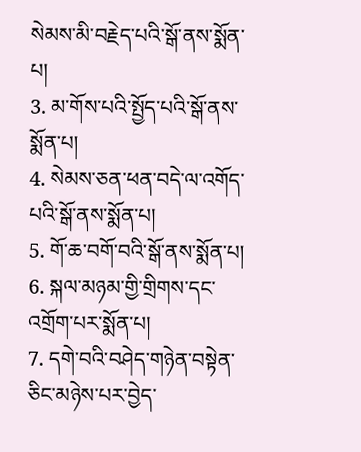སེམས་མི་བརྗེད་པའི་སྒོ་ནས་སྨོན་པ།
3. མ་གོས་པའི་སྤྱོད་པའི་སྒོ་ནས་སྨོན་པ།
4. སེམས་ཅན་ཕན་བདེ་ལ་འགོད་པའི་སྒོ་ནས་སྨོན་པ།
5. གོ་ཆ་བགོ་བའི་སྒོ་ནས་སྨོན་པ།
6. སྐལ་མཉམ་གྱི་གྲིགས་དང་འགྲོག་པར་སྨོན་པ།
7. དགེ་བའི་བཤེད་གཉེན་བསྟེན་ཅིང་མཉེས་པར་བྱེད་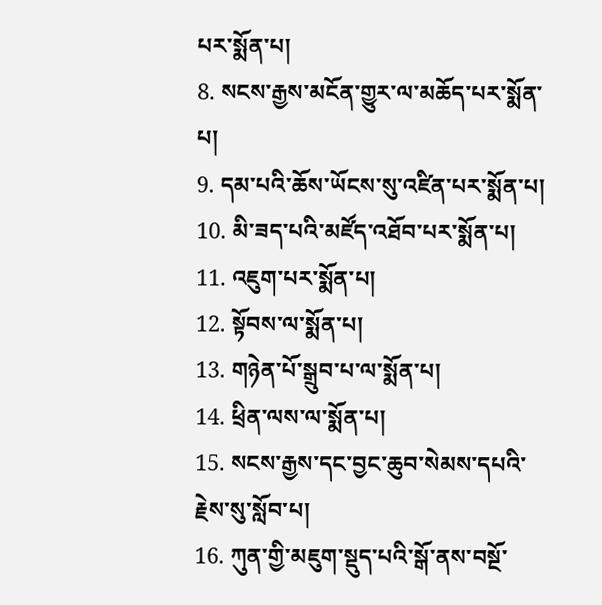པར་སྨོན་པ།
8. སངས་རྒྱས་མངོན་གྱུར་ལ་མཆོད་པར་སྨོན་པ།
9. དམ་པའི་ཆོས་ཡོངས་སུ་འཛིན་པར་སྨོན་པ།
10. མི་ཟད་པའི་མཛོད་འཐོབ་པར་སྨོན་པ།
11. འཇུག་པར་སྨོན་པ།
12. སྟོབས་ལ་སྨོན་པ།
13. གཉེན་པོ་སྒྲུབ་པ་ལ་སྨོན་པ།
14. ཕྲིན་ལས་ལ་སྨོན་པ།
15. སངས་རྒྱས་དང་བྱང་ཆུབ་སེམས་དཔའི་རྗེས་སུ་སློབ་པ།
16. ཀུན་གྱི་མཇུག་སྡུད་པའི་སྒོ་ནས་བསྔོ་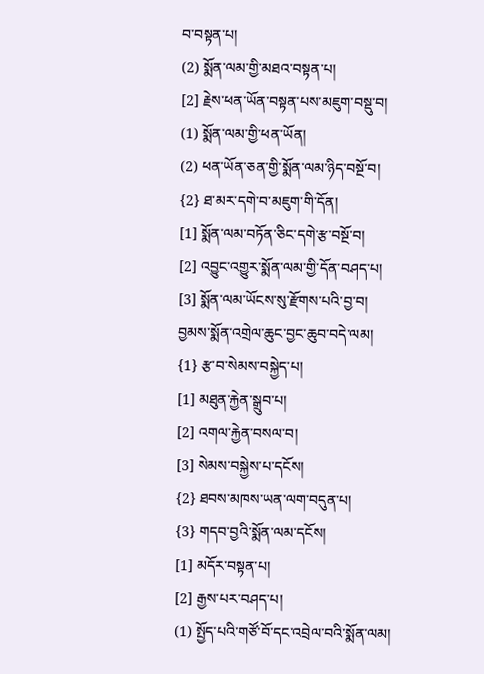བ་བསྟན་པ།
(2) སྨོན་ལམ་གྱི་མཐའ་བསྟན་པ།
[2] རྗེས་ཕན་ཡོན་བསྟན་པས་མཇུག་བསྡུ་བ།
(1) སྨོན་ལམ་གྱི་ཕན་ཡོན།
(2) ཕན་ཡོན་ཅན་གྱི་སྨོན་ལམ་ཉིད་བསྔོ་བ།
{2} ཐ་མར་དགེ་བ་མཇུག་གི་དོན།
[1] སྨོན་ལམ་བཏོན་ཅིང་དགེ་རྩ་བསྔོ་བ།
[2] འབྱུང་འགྱུར་སྨོན་ལམ་གྱི་དོན་བཤད་པ།
[3] སྨོན་ལམ་ཡོངས་སུ་རྫོགས་པའི་བྱ་བ།
བྱམས་སྨོན་འགྲེལ་ཆུང་བྱང་ཆུབ་བདེ་ལམ།
{1} རྩ་བ་སེམས་བསྐྱེད་པ།
[1] མཐུན་རྐྱེན་སྒྲུབ་པ།
[2] འགལ་རྐྱེན་བསལ་བ།
[3] སེམས་བསྐྱེས་པ་དངོས།
{2} ཐབས་མཁས་ཡན་ལག་བདུན་པ།
{3} གདབ་བྱའི་སྨོན་ལམ་དངོས།
[1] མདོར་བསྟན་པ།
[2] རྒྱས་པར་བཤད་པ།
(1) སྤྱོད་པའི་གཙོ་བོ་དང་འབྲེལ་བའི་སྨོན་ལམ།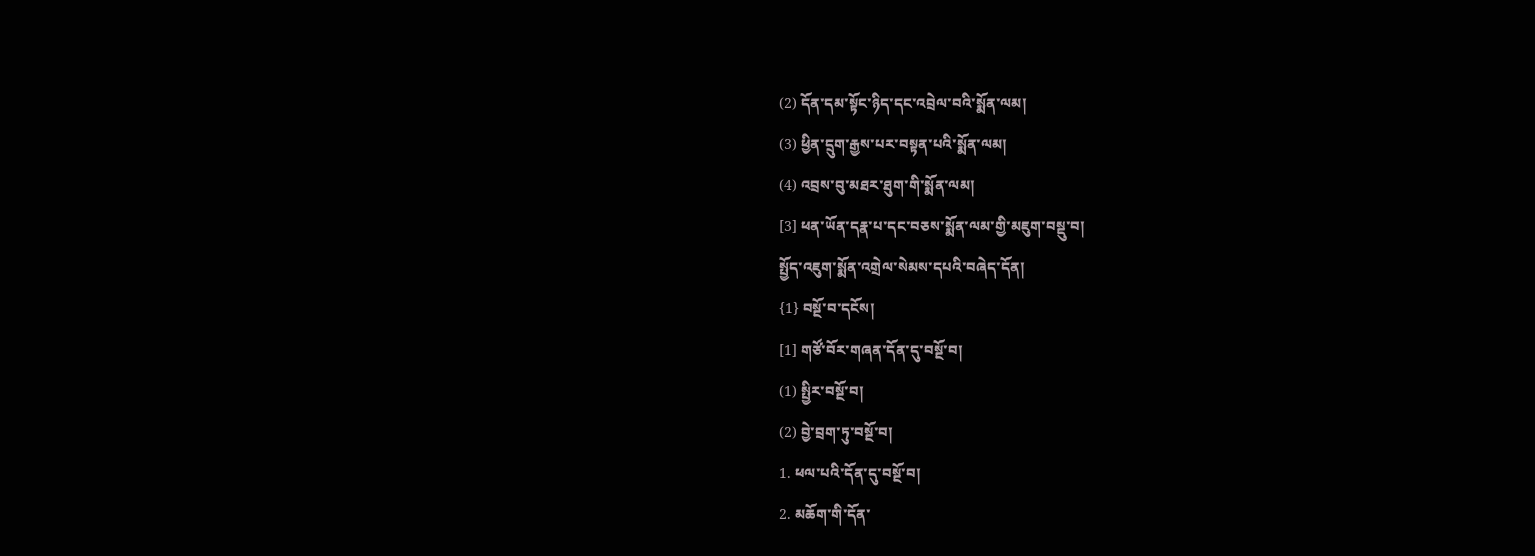(2) དོན་དམ་སྟོང་ཉིད་དང་འབྲེལ་བའི་སྨོན་ལམ།
(3) ཕྱིན་དྲུག་རྒྱས་པར་བསྟན་པའི་སྨོན་ལམ།
(4) འབྲས་བུ་མཐར་ཐུག་གི་སྨོན་ལམ།
[3] ཕན་ཡོན་དརྣ་པ་དང་བཅས་སྨོན་ལམ་གྱི་མཇུག་བསྡུ་བ།
སྤྱོད་འཇུག་སྨོན་འགྲེལ་སེམས་དཔའི་བཞེད་དོན།
{1} བསྔོ་བ་དངོས།
[1] གཙོ་བོར་གཞན་དོན་དུ་བསྔོ་བ།
(1) སྤྱིར་བསྔོ་བ།
(2) བྱེ་བྲག་ཏུ་བསྔོ་བ།
1. ཕལ་པའི་དོན་དུ་བསྔོ་བ།
2. མཆོག་གི་དོན་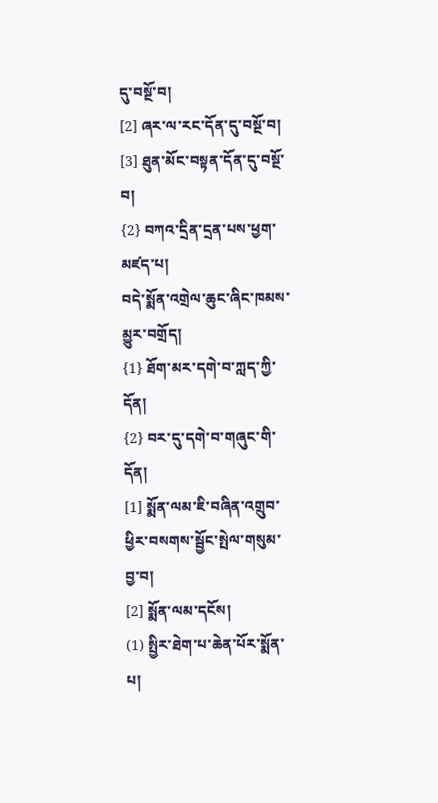དུ་བསྔོ་བ།
[2] ཞར་ལ་རང་དོན་དུ་བསྔོ་བ།
[3] ཐུན་མོང་བསྟན་དོན་དུ་བསྔོ་བ།
{2} བཀའ་དྲིན་དྲན་པས་ཕྱག་མཛད་པ།
བདེ་སྨོན་འགྲེལ་ཆུང་ཞིང་ཁམས་མྱུར་བགྲོད།
{1} ཐོག་མར་དགེ་བ་ཀླད་ཀྱི་དོན།
{2} བར་དུ་དགེ་བ་གཞུང་གི་དོན།
[1] སྨོན་ལམ་ཇི་བཞིན་འགྲུབ་ཕྱིར་བསགས་སྦྱོང་སྤེལ་གསུམ་བྱ་བ།
[2] སྨོན་ལམ་དངོས།
(1) སྤྱིར་ཐེག་པ་ཆེན་པོར་སྨོན་པ།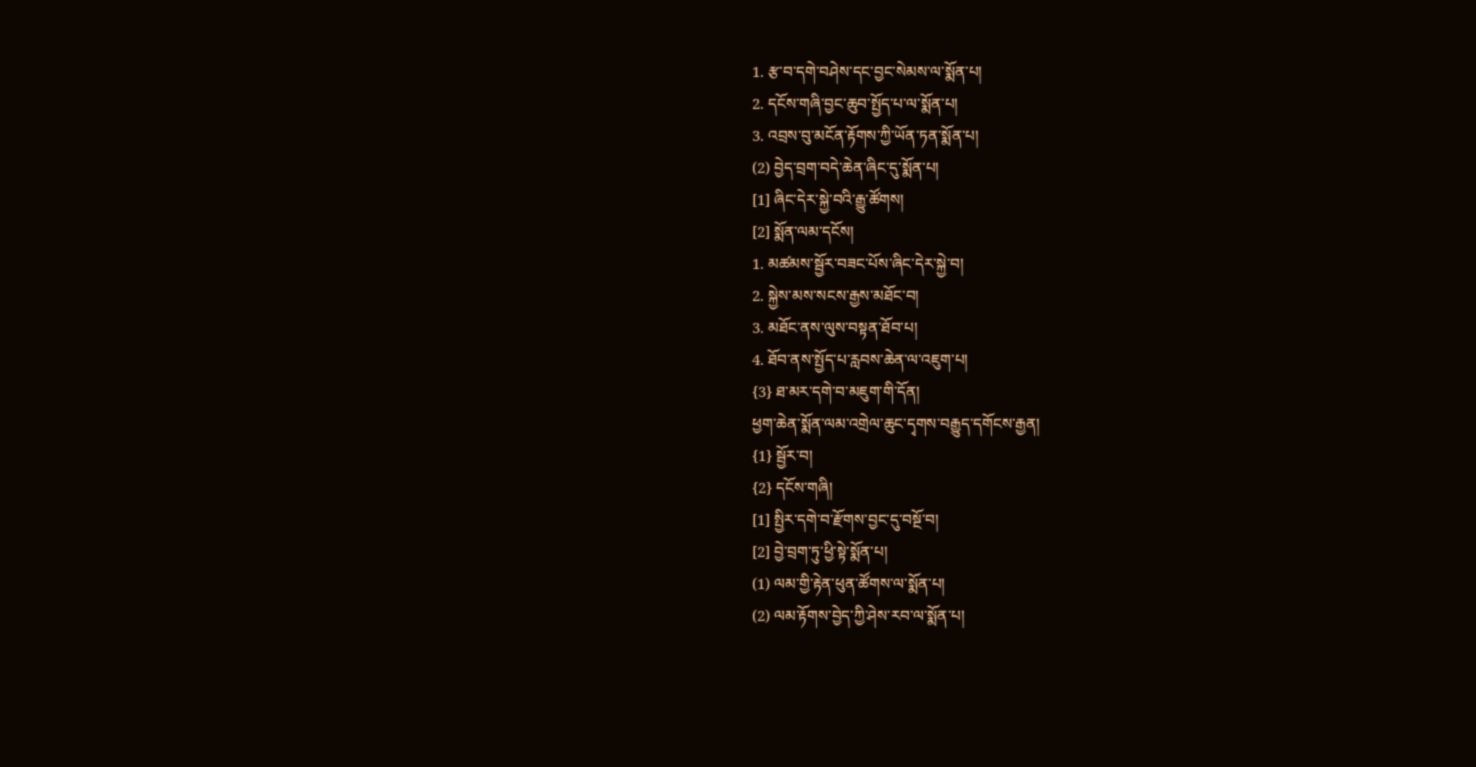1. རྩ་བ་དགེ་བཤེས་དང་བྱང་སེམས་ལ་སྨོན་པ།
2. དངོས་གཞི་བྱང་ཆུབ་སྤྱོད་པ་ལ་སྨོན་པ།
3. འབྲས་བུ་མངོན་རྟོགས་ཀྱི་ཡོན་ཏན་སྨོན་པ།
(2) བྱེད་བྲག་བདེ་ཆེན་ཞིང་དུ་སྨོན་པ།
[1] ཞིང་དེར་སྐྱེ་བའི་རྒྱུ་ཚོགས།
[2] སྨོན་ལམ་དངོས།
1. མཚམས་སྦྱོར་བཟང་པོས་ཞིང་དེར་སྐྱེ་བ།
2. སྐྱེས་མས་སངས་རྒྱས་མཐོང་བ།
3. མཐོང་ནས་ལུས་བསྟན་ཐོབ་པ།
4. ཐོབ་ནས་སྤྱོད་པ་རླབས་ཆེན་ལ་འཇུག་པ།
{3} ཐ་མར་དགེ་བ་མཇུག་གི་དོན།
ཕྱག་ཆེན་སྨོན་ལམ་འགྲེལ་ཆུང་དྭགས་བརྒྱུད་དགོངས་རྒྱན།
{1} སྦྱོར་བ།
{2} དངོས་གཞི།
[1] སྤྱིར་དགེ་བ་རྫོགས་བྱང་དུ་བསྔོ་བ།
[2] བྱེ་བྲག་ཏུ་ཕྱི་སྟེ་སྨོན་པ།
(1) ལམ་གྱི་རྟེན་ཕུན་ཚོགས་ལ་སྨོན་པ།
(2) ལམ་རྟོགས་བྱེད་ཀྱི་ཤེས་རབ་ལ་སྨོན་པ།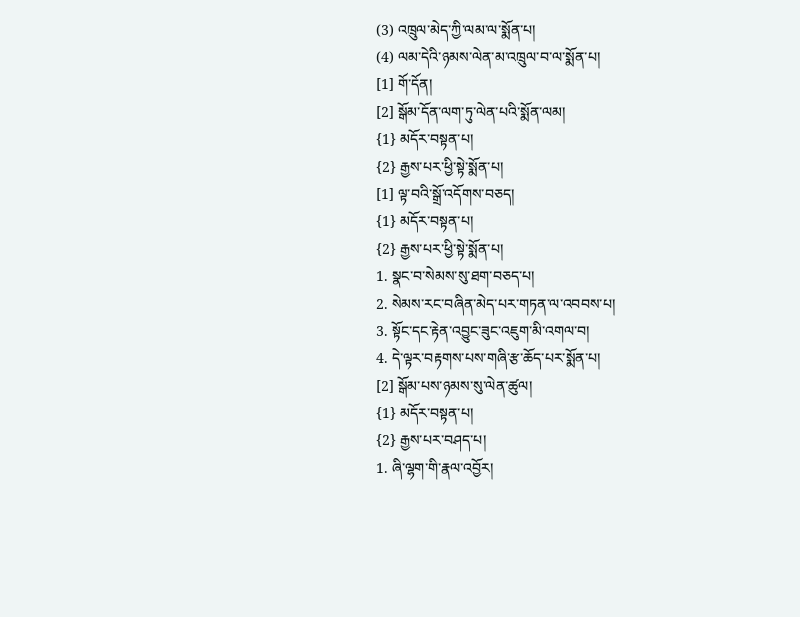(3) འཁྲུལ་མེད་ཀྱི་ལམ་ལ་སྨོན་པ།
(4) ལམ་དེའི་ཉམས་ལེན་མ་འཁྲུལ་བ་ལ་སྨོན་པ།
[1] གོ་དོན།
[2] སྒོམ་དོན་ལག་ཏུ་ལེན་པའི་སྨོན་ལམ།
{1} མདོར་བསྟན་པ།
{2} རྒྱས་པར་ཕྱི་སྟེ་སྨོན་པ།
[1] ལྟ་བའི་སྒྲོ་འདོགས་བཅད།
{1} མདོར་བསྟན་པ།
{2} རྒྱས་པར་ཕྱི་སྟེ་སྨོན་པ།
1. སྣང་བ་སེམས་སུ་ཐག་བཅད་པ།
2. སེམས་རང་བཞིན་མེད་པར་གཏན་ལ་འབབས་པ།
3. སྟོང་དང་རྟེན་འབྱུང་ཟུང་འཇུག་མི་འགལ་བ།
4. དེ་ལྟར་བརྟགས་པས་གཞི་རྩ་ཆོད་པར་སྨོན་པ།
[2] སྒོམ་པས་ཉམས་སུ་ལེན་ཚུལ།
{1} མདོར་བསྟན་པ།
{2} རྒྱས་པར་བཤད་པ།
1. ཞི་ལྷག་གི་རྣལ་འབྱོར།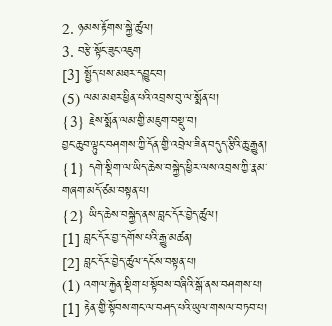2. ཉམས་རྟོགས་སྐྱེ་ཚུལ།
3. བརྩེ་སྟོང་ཟུང་འཇུག
[3] སྤྱོད་པས་མཐར་དབྱུང་བ།
(5) ལམ་མཐར་ཕྱིན་པའི་འབྲས་བུ་ལ་སྨོན་པ།
{3} རྗེས་སྨོན་ལམ་གྱི་མཇུག་བསྡུ་བ།
བྱང་ཆུབ་ལྟུང་བཤགས་ཀྱི་དོན་གྱི་འབྲེལ་ཟིན་བདུད་རྩིའི་ཆུ་རྒྱུན།
{1} དགེ་སྡིག་ལ་ཡིད་ཆེས་བསྐྱེད་ཕྱིར་ལས་འབྲས་ཀྱི་རྣམ་གཞག་མདོ་ཙམ་བསྟན་པ།
{2} ཡིད་ཆེས་བསྐྱེད་ནས་བླང་དོར་བྱེད་ཚུལ།
[1] བླང་དོར་བྱ་དགོས་པའི་རྒྱུ་མཚན།
[2] བླང་དོར་བྱེད་ཚུལ་དངོས་བསྟན་པ།
(1) འགལ་རྐྱེན་སྡིག་པ་སྟོབས་བཞིའི་སྒོ་ནས་བཤགས་པ།
[1] རྟེན་གྱི་སྟོབས་གང་ལ་བཤད་པའི་ཡུལ་གསལ་བཏབ་པ།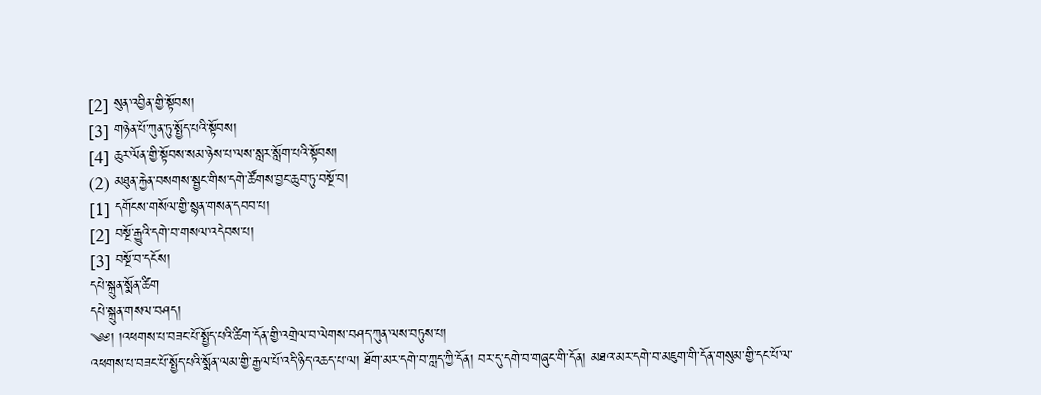[2] སུན་འབྱིན་གྱི་སྟོབས།
[3] གཉེན་པོ་ཀུན་ཏུ་སྤྱོད་པའི་སྟོབས།
[4] ཆུར་ལོན་གྱི་སྟོབས་སམ་ཉེས་པ་ལས་སླར་སློག་པའི་སྟོབས།
(2) མཐུན་རྐྱེན་བསགས་སྦྱང་གིས་དགེ་ཚོགས་བྱང་ཆུབ་ཏུ་བསྔོ་བ།
[1] དགོངས་གསོལ་གྱི་སྙན་གསན་དབབ་པ།
[2] བསྔོ་རྒྱུའི་དགེ་བ་གསལ་འདེབས་པ།
[3] བསྔོ་བ་དངོས།
དཔེ་སྐྲུན་སྨོན་ཚིག
དཔེ་སྐྲུན་གསལ་བཤད།
༄༅། །འཕགས་པ་བཟང་པོ་སྤྱོད་པའི་ཚིག་དོན་གྱི་འགྲེལ་བ་ལེགས་བཤད་ཀུན་ལས་བཏུས་པ།
འཕགས་པ་བཟང་པོ་སྤྱོད་པའི་སྨོན་ལམ་གྱི་རྒྱལ་པོ་འདི་ཉིད་འཆད་པ་ལ། ཐོག་མར་དགེ་བ་ཀླད་ཀྱི་དོན། བར་དུ་དགེ་བ་གཞུང་གི་དོན། མཐའ་མར་དགེ་བ་མཇུག་གི་དོན་གསུམ་གྱི་དང་པོ་ལ་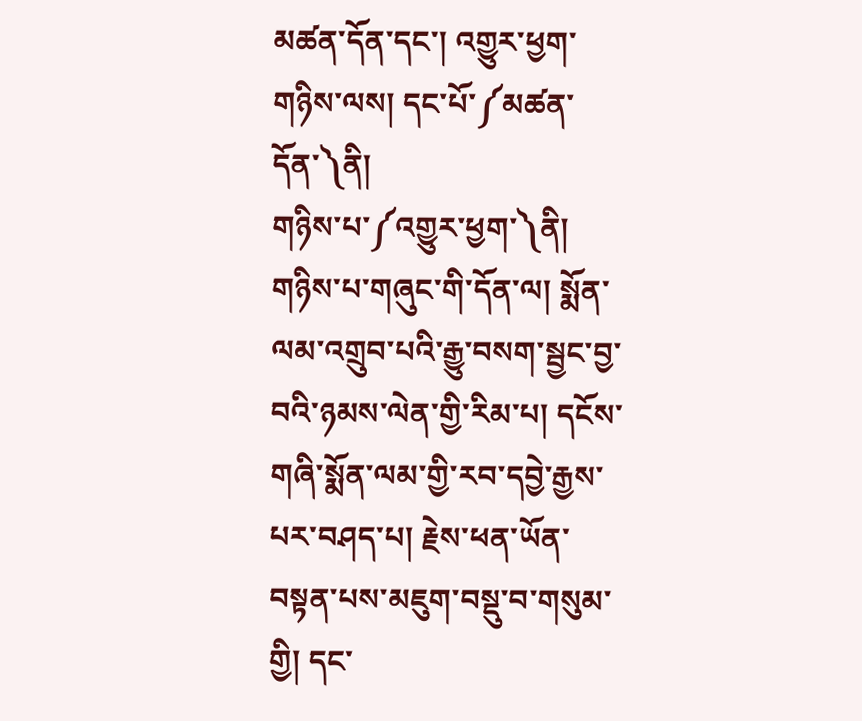མཚན་དོན་དང་། འགྱུར་ཕྱག་གཉིས་ལས། དང་པོ་༼མཚན་དོན་༽ནི།
གཉིས་པ་༼འགྱུར་ཕྱག་༽ནི།
གཉིས་པ་གཞུང་གི་དོན་ལ། སྨོན་ལམ་འགྲུབ་པའི་རྒྱུ་བསག་སྦྱང་བྱ་བའི་ཉམས་ལེན་གྱི་རིམ་པ། དངོས་གཞི་སྨོན་ལམ་གྱི་རབ་དབྱེ་རྒྱས་པར་བཤད་པ། རྗེས་ཕན་ཡོན་བསྟན་པས་མཇུག་བསྡུ་བ་གསུམ་གྱི། དང་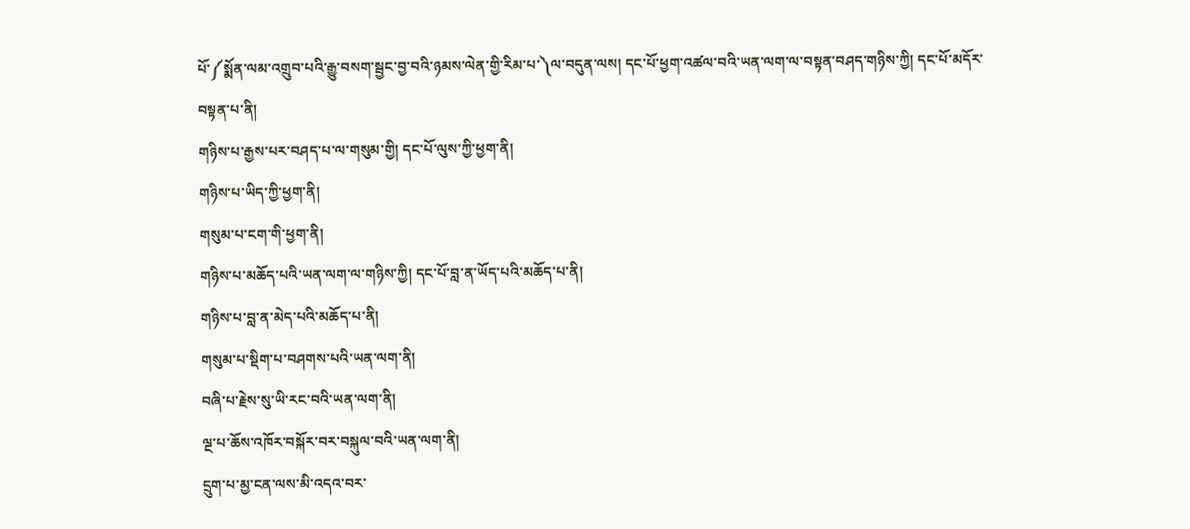པོ་༼སྨོན་ལམ་འགྲུབ་པའི་རྒྱུ་བསག་སྦྱང་བྱ་བའི་ཉམས་ལེན་གྱི་རིམ་པ་༽ལ་བདུན་ལས། དང་པོ་ཕྱག་འཚལ་བའི་ཡན་ལག་ལ་བསྟན་བཤད་གཉིས་ཀྱི། དང་པོ་མདོར་བསྟན་པ་ནི།
གཉིས་པ་རྒྱས་པར་བཤད་པ་ལ་གསུམ་གྱི། དང་པོ་ལུས་ཀྱི་ཕྱག་ནི།
གཉིས་པ་ཡིད་ཀྱི་ཕྱག་ནི།
གསུམ་པ་ངག་གི་ཕྱག་ནི།
གཉིས་པ་མཆོད་པའི་ཡན་ལག་ལ་གཉིས་ཀྱི། དང་པོ་བླ་ན་ཡོད་པའི་མཆོད་པ་ནི།
གཉིས་པ་བླ་ན་མེད་པའི་མཆོད་པ་ནི།
གསུམ་པ་སྡིག་པ་བཤགས་པའི་ཡན་ལག་ནི།
བཞི་པ་རྗེས་སུ་ཡི་རང་བའི་ཡན་ལག་ནི།
ལྔ་པ་ཆོས་འཁོར་བསྐོར་བར་བསྐུལ་བའི་ཡན་ལག་ནི།
དྲུག་པ་མྱ་ངན་ལས་མི་འདའ་བར་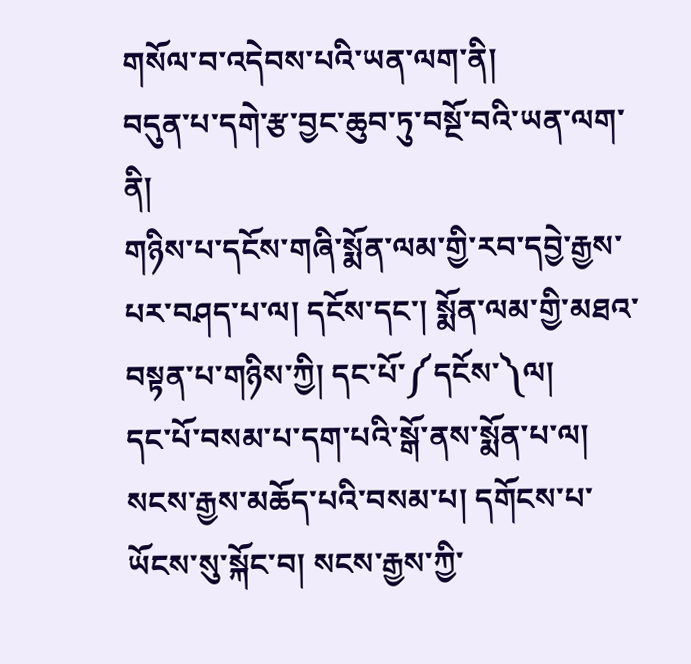གསོལ་བ་འདེབས་པའི་ཡན་ལག་ནི།
བདུན་པ་དགེ་རྩ་བྱང་ཆུབ་ཏུ་བསྔོ་བའི་ཡན་ལག་ནི།
གཉིས་པ་དངོས་གཞི་སྨོན་ལམ་གྱི་རབ་དབྱེ་རྒྱས་པར་བཤད་པ་ལ། དངོས་དང་། སྨོན་ལམ་གྱི་མཐའ་བསྟན་པ་གཉིས་ཀྱི། དང་པོ་༼དངོས་༽ལ།
དང་པོ་བསམ་པ་དག་པའི་སྒོ་ནས་སྨོན་པ་ལ། སངས་རྒྱས་མཆོད་པའི་བསམ་པ། དགོངས་པ་ཡོངས་སུ་སྐོང་བ། སངས་རྒྱས་ཀྱི་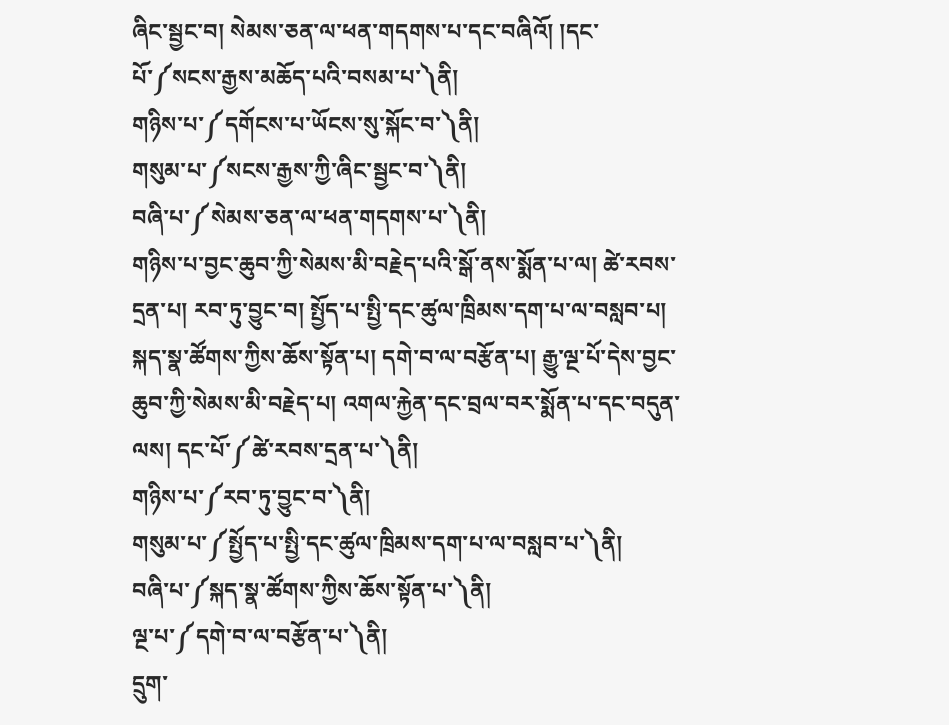ཞིང་སྦྱང་བ། སེམས་ཅན་ལ་ཕན་གདགས་པ་དང་བཞིའོ། །དང་པོ་༼སངས་རྒྱས་མཆོད་པའི་བསམ་པ་༽ནི།
གཉིས་པ་༼དགོངས་པ་ཡོངས་སུ་སྐོང་བ་༽ནི།
གསུམ་པ་༼སངས་རྒྱས་ཀྱི་ཞིང་སྦྱང་བ་༽ནི།
བཞི་པ་༼སེམས་ཅན་ལ་ཕན་གདགས་པ་༽ནི།
གཉིས་པ་བྱང་ཆུབ་ཀྱི་སེམས་མི་བརྗེད་པའི་སྒོ་ནས་སྨོན་པ་ལ། ཚེ་རབས་དྲན་པ། རབ་ཏུ་བྱུང་བ། སྤྱོད་པ་སྤྱི་དང་ཚུལ་ཁྲིམས་དག་པ་ལ་བསླབ་པ། སྐད་སྣ་ཚོགས་ཀྱིས་ཆོས་སྟོན་པ། དགེ་བ་ལ་བརྩོན་པ། རྒྱུ་ལྔ་པོ་དེས་བྱང་ཆུབ་ཀྱི་སེམས་མི་བརྗེད་པ། འགལ་རྐྱེན་དང་བྲལ་བར་སྨོན་པ་དང་བདུན་ལས། དང་པོ་༼ཚེ་རབས་དྲན་པ་༽ནི།
གཉིས་པ་༼རབ་ཏུ་བྱུང་བ་༽ནི།
གསུམ་པ་༼སྤྱོད་པ་སྤྱི་དང་ཚུལ་ཁྲིམས་དག་པ་ལ་བསླབ་པ་༽ནི།
བཞི་པ་༼སྐད་སྣ་ཚོགས་ཀྱིས་ཆོས་སྟོན་པ་༽ནི།
ལྔ་པ་༼དགེ་བ་ལ་བརྩོན་པ་༽ནི།
དྲུག་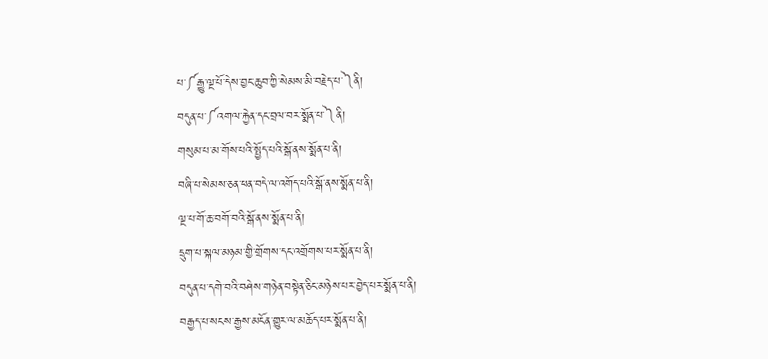པ་༼རྒྱུ་ལྔ་པོ་དེས་བྱང་ཆུབ་ཀྱི་སེམས་མི་བརྗེད་པ་༽ནི།
བདུན་པ་༼འགལ་རྐྱེན་དང་བྲལ་བར་སྨོན་པ་༽ནི།
གསུམ་པ་མ་གོས་པའི་སྤྱོད་པའི་སྒོ་ནས་སྨོན་པ་ནི།
བཞི་པ་སེམས་ཅན་ཕན་བདེ་ལ་འགོད་པའི་སྒོ་ནས་སྨོན་པ་ནི།
ལྔ་པ་གོ་ཆ་བགོ་བའི་སྒོ་ནས་སྨོན་པ་ནི།
དྲུག་པ་སྐལ་མཉམ་གྱི་གྲོགས་དང་འགྲོགས་པར་སྨོན་པ་ནི།
བདུན་པ་དགེ་བའི་བཤེས་གཉེན་བསྟེན་ཅིང་མཉེས་པར་བྱེད་པར་སྨོན་པ་ནི།
བརྒྱད་པ་སངས་རྒྱས་མངོན་གྱུར་ལ་མཆོད་པར་སྨོན་པ་ནི།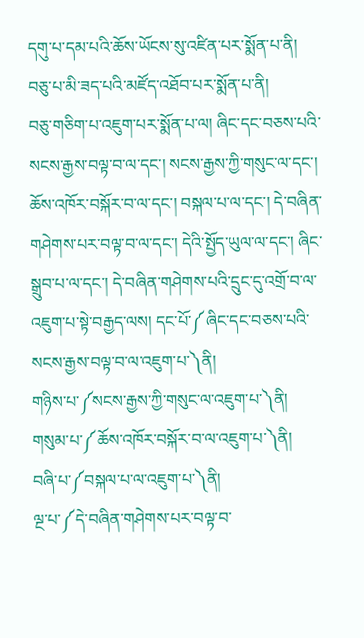དགུ་པ་དམ་པའི་ཆོས་ཡོངས་སུ་འཛིན་པར་སྨོན་པ་ནི།
བཅུ་པ་མི་ཟད་པའི་མཛོད་འཐོབ་པར་སྨོན་པ་ནི།
བཅུ་གཅིག་པ་འཇུག་པར་སྨོན་པ་ལ། ཞིང་དང་བཅས་པའི་སངས་རྒྱས་བལྟ་བ་ལ་དང་། སངས་རྒྱས་ཀྱི་གསུང་ལ་དང་། ཆོས་འཁོར་བསྐོར་བ་ལ་དང་། བསྐལ་པ་ལ་དང་། དེ་བཞིན་གཤེགས་པར་བལྟ་བ་ལ་དང་། དེའི་སྤྱོད་ཡུལ་ལ་དང་། ཞིང་སྒྲུབ་པ་ལ་དང་། དེ་བཞིན་གཤེགས་པའི་དྲུང་དུ་འགྲོ་བ་ལ་འཇུག་པ་སྟེ་བརྒྱད་ལས། དང་པོ་༼ཞིང་དང་བཅས་པའི་སངས་རྒྱས་བལྟ་བ་ལ་འཇུག་པ་༽ནི།
གཉིས་པ་༼སངས་རྒྱས་ཀྱི་གསུང་ལ་འཇུག་པ་༽ནི།
གསུམ་པ་༼ཆོས་འཁོར་བསྐོར་བ་ལ་འཇུག་པ་༽ནི།
བཞི་པ་༼བསྐལ་པ་ལ་འཇུག་པ་༽ནི།
ལྔ་པ་༼དེ་བཞིན་གཤེགས་པར་བལྟ་བ་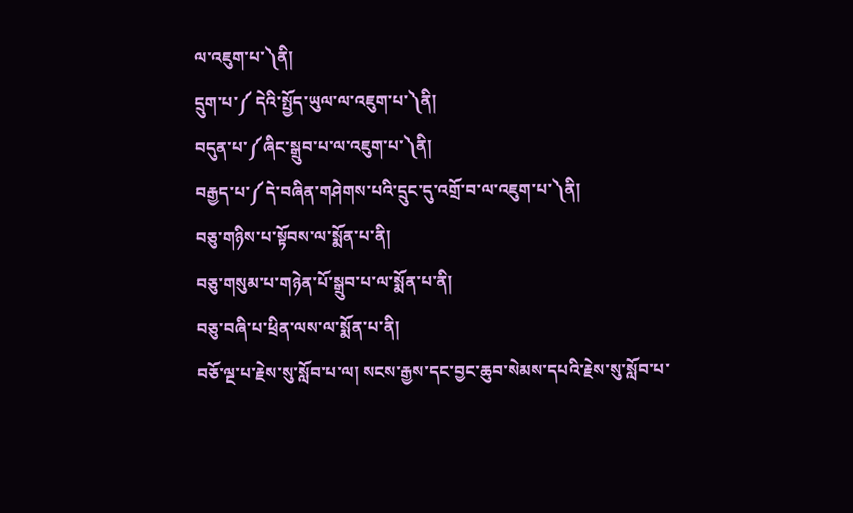ལ་འཇུག་པ་༽ནི།
དྲུག་པ་༼ དེའི་སྤྱོད་ཡུལ་ལ་འཇུག་པ་༽ནི།
བདུན་པ་༼ཞིང་སྒྲུབ་པ་ལ་འཇུག་པ་༽ནི།
བརྒྱད་པ་༼དེ་བཞིན་གཤེགས་པའི་དྲུང་དུ་འགྲོ་བ་ལ་འཇུག་པ་༽ནི།
བཅུ་གཉིས་པ་སྟོབས་ལ་སྨོན་པ་ནི།
བཅུ་གསུམ་པ་གཉེན་པོ་སྒྲུབ་པ་ལ་སྨོན་པ་ནི།
བཅུ་བཞི་པ་ཕྲིན་ལས་ལ་སྨོན་པ་ནི།
བཅོ་ལྔ་པ་རྗེས་སུ་སློབ་པ་ལ། སངས་རྒྱས་དང་བྱང་ཆུབ་སེམས་དཔའི་རྗེས་སུ་སློབ་པ་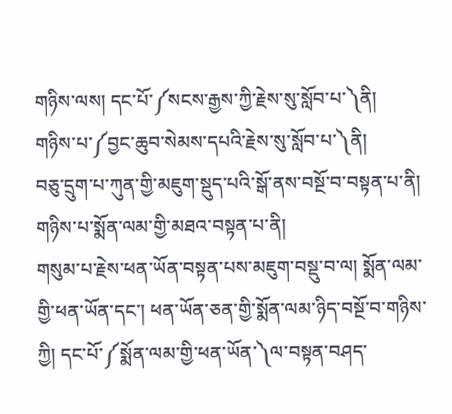གཉིས་ལས། དང་པོ་༼སངས་རྒྱས་ཀྱི་རྗེས་སུ་སློབ་པ་༽ནི།
གཉིས་པ་༼བྱང་ཆུབ་སེམས་དཔའི་རྗེས་སུ་སློབ་པ་༽ནི།
བཅུ་དྲུག་པ་ཀུན་གྱི་མཇུག་སྡུད་པའི་སྒོ་ནས་བསྔོ་བ་བསྟན་པ་ནི།
གཉིས་པ་སྨོན་ལམ་གྱི་མཐའ་བསྟན་པ་ནི།
གསུམ་པ་རྗེས་ཕན་ཡོན་བསྟན་པས་མཇུག་བསྡུ་བ་ལ། སྨོན་ལམ་གྱི་ཕན་ཡོན་དང་། ཕན་ཡོན་ཅན་གྱི་སྨོན་ལམ་ཉིད་བསྔོ་བ་གཉིས་ཀྱི། དང་པོ་༼སྨོན་ལམ་གྱི་ཕན་ཡོན་༽ལ་བསྟན་བཤད་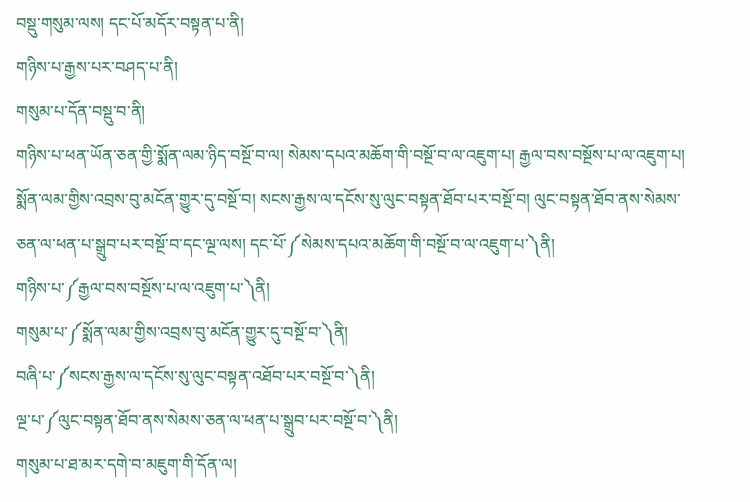བསྡུ་གསུམ་ལས། དང་པོ་མདོར་བསྟན་པ་ནི།
གཉིས་པ་རྒྱས་པར་བཤད་པ་ནི།
གསུམ་པ་དོན་བསྡུ་བ་ནི།
གཉིས་པ་ཕན་ཡོན་ཅན་གྱི་སྨོན་ལམ་ཉིད་བསྔོ་བ་ལ། སེམས་དཔའ་མཆོག་གི་བསྔོ་བ་ལ་འཇུག་པ། རྒྱལ་བས་བསྔོས་པ་ལ་འཇུག་པ། སྨོན་ལམ་གྱིས་འབྲས་བུ་མངོན་གྱུར་དུ་བསྔོ་བ། སངས་རྒྱས་ལ་དངོས་སུ་ལུང་བསྟན་ཐོབ་པར་བསྔོ་བ། ལུང་བསྟན་ཐོབ་ནས་སེམས་ཅན་ལ་ཕན་པ་སྒྲུབ་པར་བསྔོ་བ་དང་ལྔ་ལས། དང་པོ་༼སེམས་དཔའ་མཆོག་གི་བསྔོ་བ་ལ་འཇུག་པ་༽ནི།
གཉིས་པ་༼རྒྱལ་བས་བསྔོས་པ་ལ་འཇུག་པ་༽ནི།
གསུམ་པ་༼སྨོན་ལམ་གྱིས་འབྲས་བུ་མངོན་གྱུར་དུ་བསྔོ་བ་༽ནི།
བཞི་པ་༼སངས་རྒྱས་ལ་དངོས་སུ་ལུང་བསྟན་འཐོབ་པར་བསྔོ་བ་༽ནི།
ལྔ་པ་༼ལུང་བསྟན་ཐོབ་ནས་སེམས་ཅན་ལ་ཕན་པ་སྒྲུབ་པར་བསྔོ་བ་༽ནི།
གསུམ་པ་ཐ་མར་དགེ་བ་མཇུག་གི་དོན་ལ།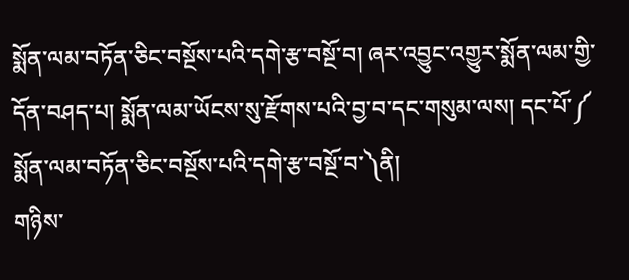སྨོན་ལམ་བཏོན་ཅིང་བསྔོས་པའི་དགེ་རྩ་བསྔོ་བ། ཞར་འབྱུང་འགྱུར་སྨོན་ལམ་གྱི་དོན་བཤད་པ། སྨོན་ལམ་ཡོངས་སུ་རྫོགས་པའི་བྱ་བ་དང་གསུམ་ལས། དང་པོ་༼ སྨོན་ལམ་བཏོན་ཅིང་བསྔོས་པའི་དགེ་རྩ་བསྔོ་བ་༽ནི།
གཉིས་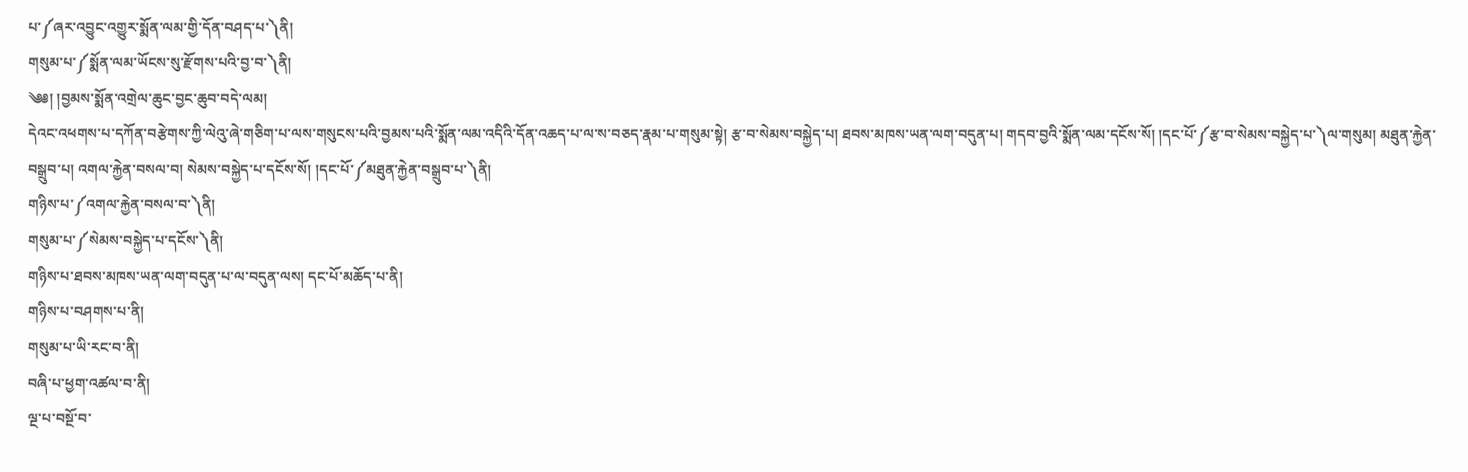པ་༼ཞར་འབྱུང་འགྱུར་སྨོན་ལམ་གྱི་དོན་བཤད་པ་༽ནི།
གསུམ་པ་༼སྨོན་ལམ་ཡོངས་སུ་རྫོགས་པའི་བྱ་བ་༽ནི།
༄༅། །བྱམས་སྨོན་འགྲེལ་ཆུང་བྱང་ཆུབ་བདེ་ལམ།
དེའང་འཕགས་པ་དཀོན་བརྩེགས་ཀྱི་ལེའུ་ཞེ་གཅིག་པ་ལས་གསུངས་པའི་བྱམས་པའི་སྨོན་ལམ་འདིའི་དོན་འཆད་པ་ལ་ས་བཅད་རྣམ་པ་གསུམ་སྟེ། རྩ་བ་སེམས་བསྐྱེད་པ། ཐབས་མཁས་ཡན་ལག་བདུན་པ། གདབ་བྱའི་སྨོན་ལམ་དངོས་སོ། །དང་པོ་༼རྩ་བ་སེམས་བསྐྱེད་པ་༽ལ་གསུམ། མཐུན་རྐྱེན་བསྒྲུབ་པ། འགལ་རྐྱེན་བསལ་བ། སེམས་བསྐྱེད་པ་དངོས་སོ། །དང་པོ་༼མཐུན་རྐྱེན་བསྒྲུབ་པ་༽ནི།
གཉིས་པ་༼འགལ་རྐྱེན་བསལ་བ་༽ནི།
གསུམ་པ་༼སེམས་བསྐྱེད་པ་དངོས་༽ནི།
གཉིས་པ་ཐབས་མཁས་ཡན་ལག་བདུན་པ་ལ་བདུན་ལས། དང་པོ་མཆོད་པ་ནི།
གཉིས་པ་བཤགས་པ་ནི།
གསུམ་པ་ཡི་རང་བ་ནི།
བཞི་པ་ཕྱག་འཚལ་བ་ནི།
ལྔ་པ་བསྔོ་བ་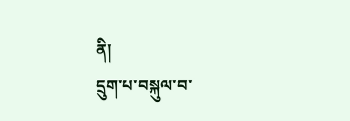ནི།
དྲུག་པ་བསྐུལ་བ་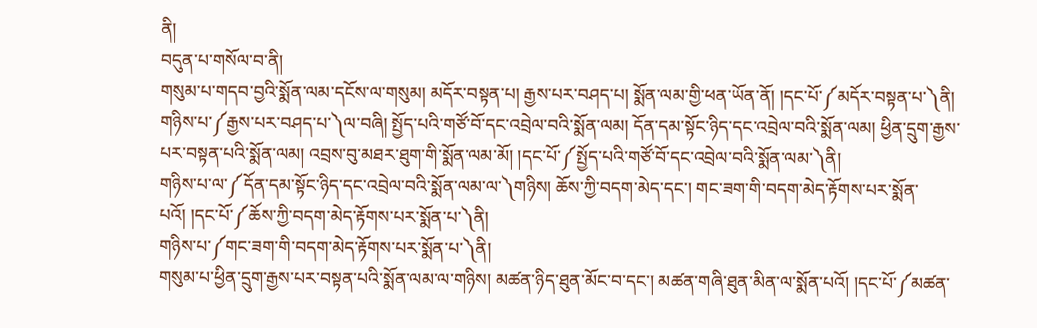ནི།
བདུན་པ་གསོལ་བ་ནི།
གསུམ་པ་གདབ་བྱའི་སྨོན་ལམ་དངོས་ལ་གསུམ། མདོར་བསྟན་པ། རྒྱས་པར་བཤད་པ། སྨོན་ལམ་གྱི་ཕན་ཡོན་ནོ། །དང་པོ་༼མདོར་བསྟན་པ་༽ནི།
གཉིས་པ་༼རྒྱས་པར་བཤད་པ་༽ལ་བཞི། སྤྱོད་པའི་གཙོ་བོ་དང་འབྲེལ་བའི་སྨོན་ལམ། དོན་དམ་སྟོང་ཉིད་དང་འབྲེལ་བའི་སྨོན་ལམ། ཕྱིན་དྲུག་རྒྱས་པར་བསྟན་པའི་སྨོན་ལམ། འབྲས་བུ་མཐར་ཐུག་གི་སྨོན་ལམ་མོ། །དང་པོ་༼སྤྱོད་པའི་གཙོ་བོ་དང་འབྲེལ་བའི་སྨོན་ལམ་༽ནི།
གཉིས་པ་ལ་༼དོན་དམ་སྟོང་ཉིད་དང་འབྲེལ་བའི་སྨོན་ལམ་ལ་༽གཉིས། ཆོས་ཀྱི་བདག་མེད་དང་། གང་ཟག་གི་བདག་མེད་རྟོགས་པར་སྨོན་པའོ། །དང་པོ་༼ཆོས་ཀྱི་བདག་མེད་རྟོགས་པར་སྨོན་པ་༽ནི།
གཉིས་པ་༼གང་ཟག་གི་བདག་མེད་རྟོགས་པར་སྨོན་པ་༽ནི།
གསུམ་པ་ཕྱིན་དྲུག་རྒྱས་པར་བསྟན་པའི་སྨོན་ལམ་ལ་གཉིས། མཚན་ཉིད་ཐུན་མོང་བ་དང་། མཚན་གཞི་ཐུན་མིན་ལ་སྨོན་པའོ། །དང་པོ་༼མཚན་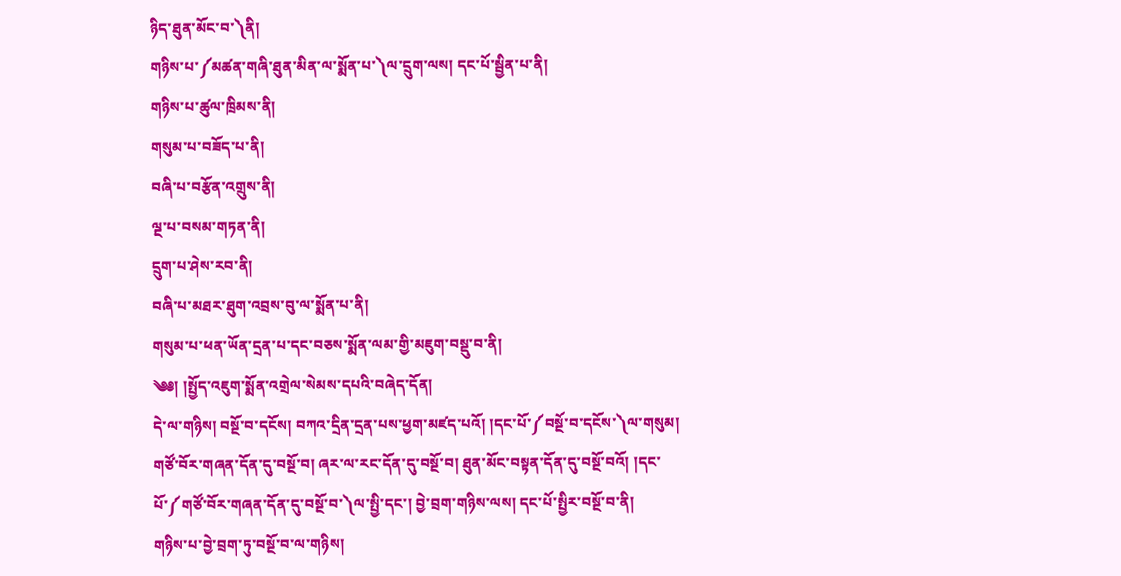ཉིད་ཐུན་མོང་བ་༽ནི།
གཉིས་པ་༼མཚན་གཞི་ཐུན་མིན་ལ་སྨོན་པ་༽ལ་དྲུག་ལས། དང་པོ་སྦྱིན་པ་ནི།
གཉིས་པ་ཚུལ་ཁྲིམས་ནི།
གསུམ་པ་བཟོད་པ་ནི།
བཞི་པ་བརྩོན་འགྲུས་ནི།
ལྔ་པ་བསམ་གཏན་ནི།
དྲུག་པ་ཤེས་རབ་ནི།
བཞི་པ་མཐར་ཐུག་འབྲས་བུ་ལ་སྨོན་པ་ནི།
གསུམ་པ་ཕན་ཡོན་དྲན་པ་དང་བཅས་སྨོན་ལམ་གྱི་མཇུག་བསྡུ་བ་ནི།
༄༅། །སྤྱོད་འཇུག་སྨོན་འགྲེལ་སེམས་དཔའི་བཞེད་དོན།
དེ་ལ་གཉིས། བསྔོ་བ་དངོས། བཀའ་དྲིན་དྲན་པས་ཕྱག་མཛད་པའོ། །དང་པོ་༼བསྔོ་བ་དངོས་༽ལ་གསུམ། གཙོ་བོར་གཞན་དོན་དུ་བསྔོ་བ། ཞར་ལ་རང་དོན་དུ་བསྔོ་བ། ཐུན་མོང་བསྟན་དོན་དུ་བསྔོ་བའོ། །དང་པོ་༼གཙོ་བོར་གཞན་དོན་དུ་བསྔོ་བ་༽ལ་སྤྱི་དང་། བྱེ་བྲག་གཉིས་ལས། དང་པོ་སྤྱིར་བསྔོ་བ་ནི།
གཉིས་པ་བྱེ་བྲག་ཏུ་བསྔོ་བ་ལ་གཉིས།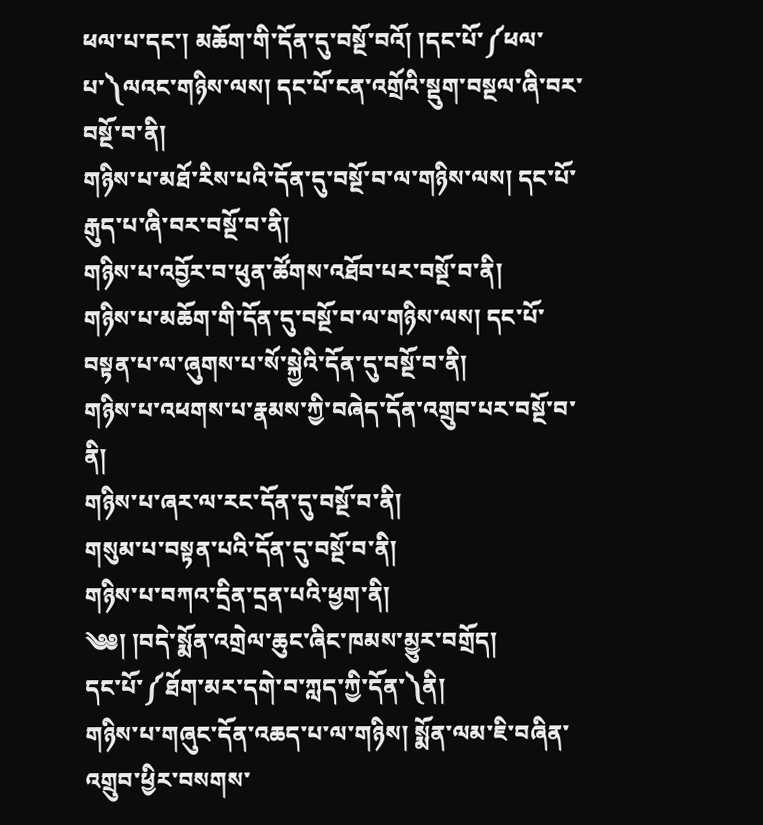ཕལ་པ་དང་། མཆོག་གི་དོན་དུ་བསྔོ་བའོ། །དང་པོ་༼ཕལ་པ་༽ལའང་གཉིས་ལས། དང་པོ་ངན་འགྲོའི་སྡུག་བསྔལ་ཞི་བར་བསྔོ་བ་ནི།
གཉིས་པ་མཐོ་རིས་པའི་དོན་དུ་བསྔོ་བ་ལ་གཉིས་ལས། དང་པོ་རྒུད་པ་ཞི་བར་བསྔོ་བ་ནི།
གཉིས་པ་འབྱོར་བ་ཕུན་ཚོགས་འཐོབ་པར་བསྔོ་བ་ནི།
གཉིས་པ་མཆོག་གི་དོན་དུ་བསྔོ་བ་ལ་གཉིས་ལས། དང་པོ་བསྟན་པ་ལ་ཞུགས་པ་སོ་སྐྱེའི་དོན་དུ་བསྔོ་བ་ནི།
གཉིས་པ་འཕགས་པ་རྣམས་ཀྱི་བཞེད་དོན་འགྲུབ་པར་བསྔོ་བ་ནི།
གཉིས་པ་ཞར་ལ་རང་དོན་དུ་བསྔོ་བ་ནི།
གསུམ་པ་བསྟན་པའི་དོན་དུ་བསྔོ་བ་ནི།
གཉིས་པ་བཀའ་དྲིན་དྲན་པའི་ཕྱག་ནི།
༄༅། །བདེ་སྨོན་འགྲེལ་ཆུང་ཞིང་ཁམས་མྱུར་བགྲོད།
དང་པོ་༼ཐོག་མར་དགེ་བ་ཀླད་ཀྱི་དོན་༽ནི།
གཉིས་པ་གཞུང་དོན་འཆད་པ་ལ་གཉིས། སྨོན་ལམ་ཇི་བཞིན་འགྲུབ་ཕྱིར་བསགས་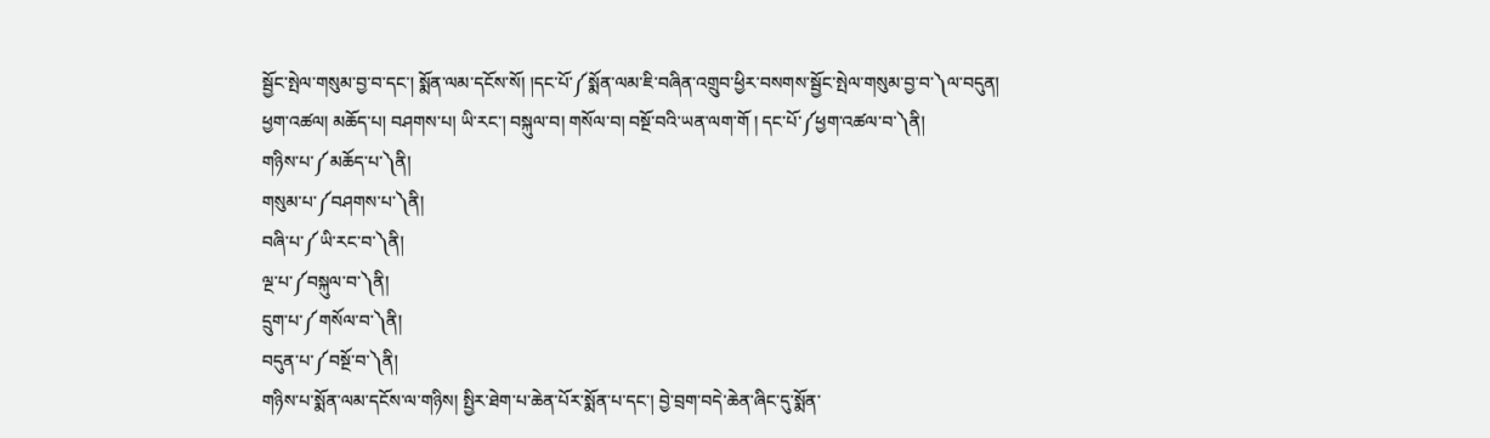སྦྱོང་སྤེལ་གསུམ་བྱ་བ་དང་། སྨོན་ལམ་དངོས་སོ། །དང་པོ་༼སྨོན་ལམ་ཇི་བཞིན་འགྲུབ་ཕྱིར་བསགས་སྦྱོང་སྤེལ་གསུམ་བྱ་བ་༽ལ་བདུན། ཕྱག་འཚལ། མཆོད་པ། བཤགས་པ། ཡི་རང་། བསྐུལ་བ། གསོལ་བ། བསྔོ་བའི་ཡན་ལག་གོ ། དང་པོ་༼ཕྱག་འཚལ་བ་༽ནི།
གཉིས་པ་༼མཆོད་པ་༽ནི།
གསུམ་པ་༼བཤགས་པ་༽ནི།
བཞི་པ་༼ཡི་རང་བ་༽ནི།
ལྔ་པ་༼བསྐུལ་བ་༽ནི།
དྲུག་པ་༼གསོལ་བ་༽ནི།
བདུན་པ་༼བསྔོ་བ་༽ནི།
གཉིས་པ་སྨོན་ལམ་དངོས་ལ་གཉིས། སྤྱིར་ཐེག་པ་ཆེན་པོར་སྨོན་པ་དང་། བྱེ་བྲག་བདེ་ཆེན་ཞིང་དུ་སྨོན་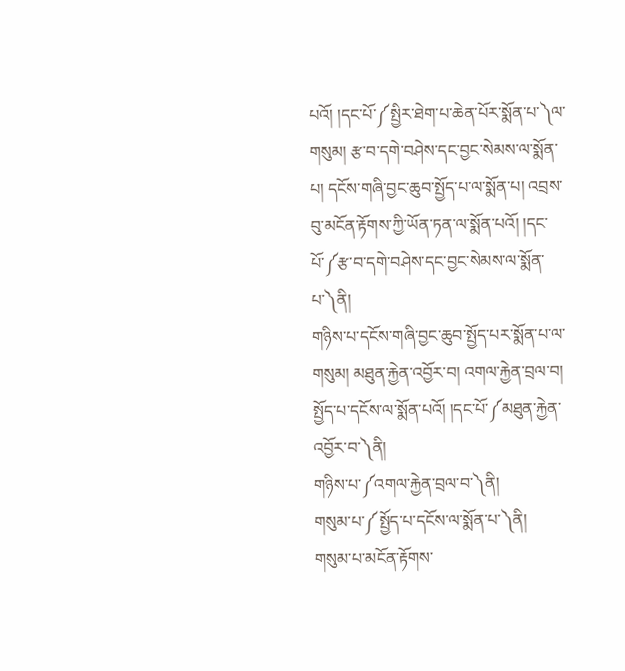པའོ། །དང་པོ་༼སྤྱིར་ཐེག་པ་ཆེན་པོར་སྨོན་པ་༽ལ་གསུམ། རྩ་བ་དགེ་བཤེས་དང་བྱང་སེམས་ལ་སྨོན་པ། དངོས་གཞི་བྱང་ཆུབ་སྤྱོད་པ་ལ་སྨོན་པ། འབྲས་བུ་མངོན་རྟོགས་ཀྱི་ཡོན་ཏན་ལ་སྨོན་པའོ། །དང་པོ་༼རྩ་བ་དགེ་བཤེས་དང་བྱང་སེམས་ལ་སྨོན་པ་༽ནི།
གཉིས་པ་དངོས་གཞི་བྱང་ཆུབ་སྤྱོད་པར་སྨོན་པ་ལ་གསུམ། མཐུན་རྐྱེན་འབྱོར་བ། འགལ་རྐྱེན་བྲལ་བ། སྤྱོད་པ་དངོས་ལ་སྨོན་པའོ། །དང་པོ་༼མཐུན་རྐྱེན་འབྱོར་བ་༽ནི།
གཉིས་པ་༼འགལ་རྐྱེན་བྲལ་བ་༽ནི།
གསུམ་པ་༼སྤྱོད་པ་དངོས་ལ་སྨོན་པ་༽ནི།
གསུམ་པ་མངོན་རྟོགས་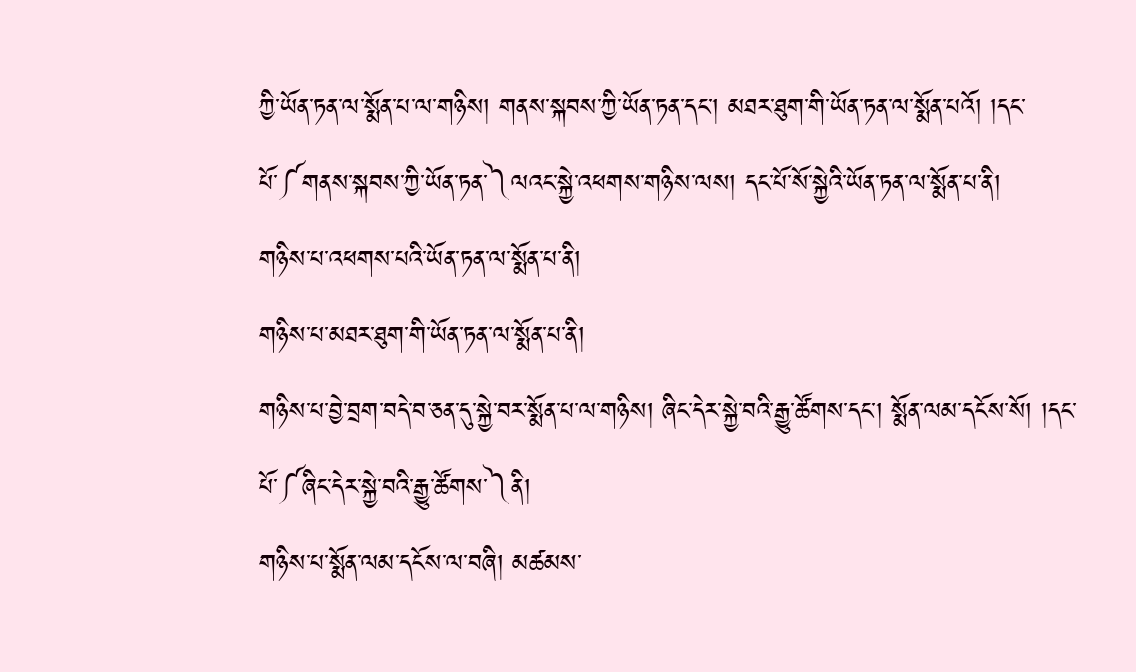ཀྱི་ཡོན་ཏན་ལ་སྨོན་པ་ལ་གཉིས། གནས་སྐབས་ཀྱི་ཡོན་ཏན་དང་། མཐར་ཐུག་གི་ཡོན་ཏན་ལ་སྨོན་པའོ། །དང་པོ་༼གནས་སྐབས་ཀྱི་ཡོན་ཏན་༽ལའང་སྐྱེ་འཕགས་གཉིས་ལས། དང་པོ་སོ་སྐྱེའི་ཡོན་ཏན་ལ་སྨོན་པ་ནི།
གཉིས་པ་འཕགས་པའི་ཡོན་ཏན་ལ་སྨོན་པ་ནི།
གཉིས་པ་མཐར་ཐུག་གི་ཡོན་ཏན་ལ་སྨོན་པ་ནི།
གཉིས་པ་བྱེ་བྲག་བདེ་བ་ཅན་དུ་སྐྱེ་བར་སྨོན་པ་ལ་གཉིས། ཞིང་དེར་སྐྱེ་བའི་རྒྱུ་ཚོགས་དང་། སྨོན་ལམ་དངོས་སོ། །དང་པོ་༼ཞིང་དེར་སྐྱེ་བའི་རྒྱུ་ཚོགས་༽ནི།
གཉིས་པ་སྨོན་ལམ་དངོས་ལ་བཞི། མཚམས་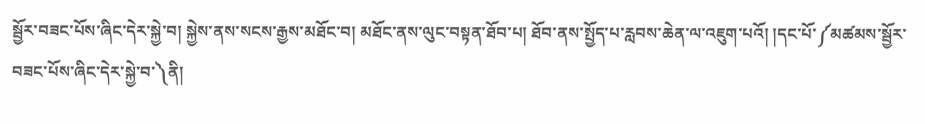སྦྱོར་བཟང་པོས་ཞིང་དེར་སྐྱེ་བ། སྐྱེས་ནས་སངས་རྒྱས་མཐོང་བ། མཐོང་ནས་ལུང་བསྟན་ཐོབ་པ། ཐོབ་ནས་སྤྱོད་པ་རླབས་ཆེན་ལ་འཇུག་པའོ། །དང་པོ་༼མཚམས་སྦྱོར་བཟང་པོས་ཞིང་དེར་སྐྱེ་བ་༽ནི།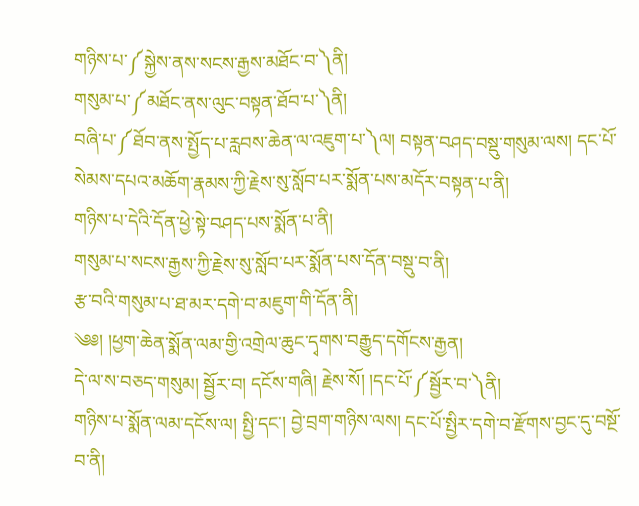གཉིས་པ་༼སྐྱེས་ནས་སངས་རྒྱས་མཐོང་བ་༽ནི།
གསུམ་པ་༼མཐོང་ནས་ལུང་བསྟན་ཐོབ་པ་༽ནི།
བཞི་པ་༼ཐོབ་ནས་སྤྱོད་པ་རླབས་ཆེན་ལ་འཇུག་པ་༽ལ། བསྟན་བཤད་བསྡུ་གསུམ་ལས། དང་པོ་སེམས་དཔའ་མཆོག་རྣམས་ཀྱི་རྗེས་སུ་སློབ་པར་སྨོན་པས་མདོར་བསྟན་པ་ནི།
གཉིས་པ་དེའི་དོན་ཕྱེ་སྟེ་བཤད་པས་སྨོན་པ་ནི།
གསུམ་པ་སངས་རྒྱས་ཀྱི་རྗེས་སུ་སློབ་པར་སྨོན་པས་དོན་བསྡུ་བ་ནི།
རྩ་བའི་གསུམ་པ་ཐ་མར་དགེ་བ་མཇུག་གི་དོན་ནི།
༄༅། །ཕྱག་ཆེན་སྨོན་ལམ་གྱི་འགྲེལ་ཆུང་དྭགས་བརྒྱུད་དགོངས་རྒྱན།
དེ་ལ་ས་བཅད་གསུམ། སྦྱོར་བ། དངོས་གཞི། རྗེས་སོ། །དང་པོ་༼སྦྱོར་བ་༽ནི།
གཉིས་པ་སྨོན་ལམ་དངོས་ལ། སྤྱི་དང་། བྱེ་བྲག་གཉིས་ལས། དང་པོ་སྤྱིར་དགེ་བ་རྫོགས་བྱང་དུ་བསྔོ་བ་ནི།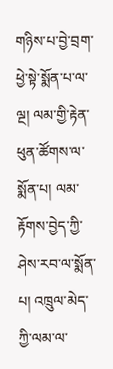གཉིས་པ་བྱེ་བྲག་ཕྱེ་སྟེ་སྨོན་པ་ལ་ལྔ། ལམ་གྱི་རྟེན་ཕུན་ཚོགས་ལ་སྨོན་པ། ལམ་རྟོགས་བྱེད་ཀྱི་ཤེས་རབ་ལ་སྨོན་པ། འཁྲུལ་མེད་ཀྱི་ལམ་ལ་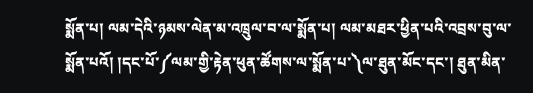སྨོན་པ། ལམ་དེའི་ཉམས་ལེན་མ་འཁྲུལ་བ་ལ་སྨོན་པ། ལམ་མཐར་ཕྱིན་པའི་འབྲས་བུ་ལ་སྨོན་པའོ། །དང་པོ་༼ལམ་གྱི་རྟེན་ཕུན་ཚོགས་ལ་སྨོན་པ་༽ལ་ཐུན་མོང་དང་། ཐུན་མིན་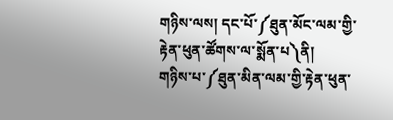གཉིས་ལས། དང་པོ་༼ཐུན་མོང་ལམ་གྱི་རྟེན་ཕུན་ཚོགས་ལ་སྨོན་པ༽ནི།
གཉིས་པ་༼ཐུན་མིན་ལམ་གྱི་རྟེན་ཕུན་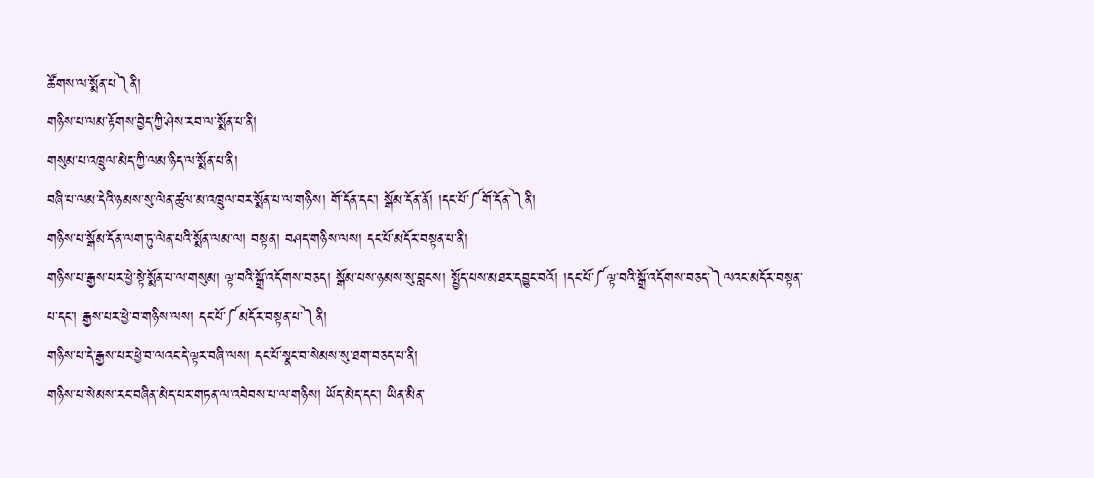ཚོགས་ལ་སྨོན་པ༽ནི།
གཉིས་པ་ལམ་རྟོགས་བྱེད་ཀྱི་ཤེས་རབ་ལ་སྨོན་པ་ནི།
གསུམ་པ་འཁྲུལ་མེད་ཀྱི་ལམ་ཉིད་ལ་སྨོན་པ་ནི།
བཞི་པ་ལམ་དེའི་ཉམས་སུ་ལེན་ཚུལ་མ་འཁྲུལ་བར་སྨོན་པ་ལ་གཉིས། གོ་དོན་དང་། སྒོམ་དོན་ནོ། །དང་པོ་༼གོ་དོན་༽ནི།
གཉིས་པ་སྒོམ་དོན་ལག་ཏུ་ལེན་པའི་སྨོན་ལམ་ལ། བསྟན། བཤད་གཉིས་ལས། དང་པོ་མདོར་བསྟན་པ་ནི།
གཉིས་པ་རྒྱས་པར་ཕྱེ་སྟེ་སྨོན་པ་ལ་གསུམ། ལྟ་བའི་སྒྲོ་འདོགས་བཅད། སྒོམ་པས་ཉམས་སུ་བླངས། སྤྱོད་པས་མཐར་དབྱུང་བའོ། །དང་པོ་༼ལྟ་བའི་སྒྲོ་འདོགས་བཅད་༽ལའང་མདོར་བསྟན་པ་དང་། རྒྱས་པར་ཕྱེ་བ་གཉིས་ལས། དང་པོ་༼མདོར་བསྟན་པ་༽ནི།
གཉིས་པ་དེ་རྒྱས་པར་ཕྱེ་བ་ལའང་དེ་ལྟར་བཞི་ལས། དང་པོ་སྣང་བ་སེམས་སུ་ཐག་བཅད་པ་ནི།
གཉིས་པ་སེམས་རང་བཞིན་མེད་པར་གཏན་ལ་འབེབས་པ་ལ་གཉིས། ཡོད་མེད་དང་། ཡིན་མིན་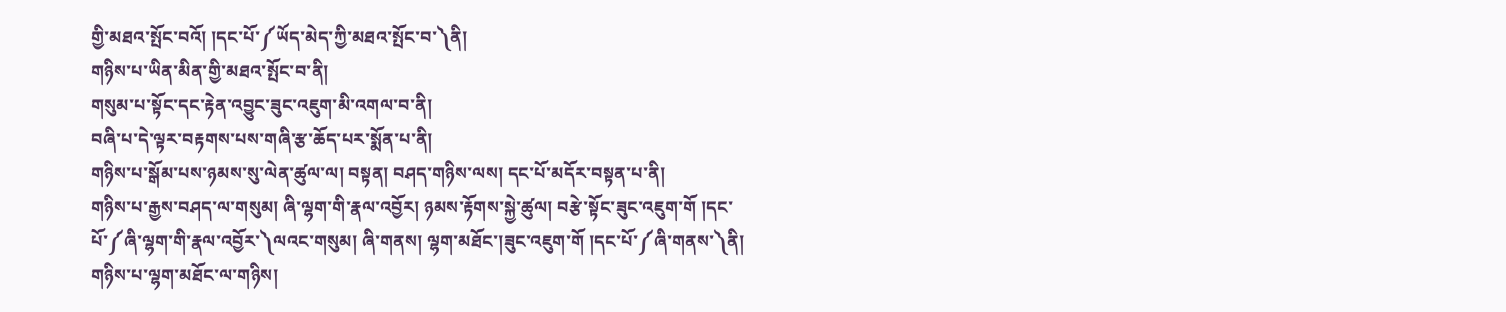གྱི་མཐའ་སྤོང་བའོ། །དང་པོ་༼ཡོད་མེད་ཀྱི་མཐའ་སྤོང་བ་༽ནི།
གཉིས་པ་ཡིན་མིན་གྱི་མཐའ་སྤོང་བ་ནི།
གསུམ་པ་སྟོང་དང་རྟེན་འབྱུང་ཟུང་འཇུག་མི་འགལ་བ་ནི།
བཞི་པ་དེ་ལྟར་བརྟགས་པས་གཞི་རྩ་ཆོད་པར་སྨོན་པ་ནི།
གཉིས་པ་སྒོམ་པས་ཉམས་སུ་ལེན་ཚུལ་ལ། བསྟན། བཤད་གཉིས་ལས། དང་པོ་མདོར་བསྟན་པ་ནི།
གཉིས་པ་རྒྱས་བཤད་ལ་གསུམ། ཞི་ལྷག་གི་རྣལ་འབྱོར། ཉམས་རྟོགས་སྐྱེ་ཚུལ། བརྩེ་སྟོང་ཟུང་འཇུག་གོ །དང་པོ་༼ཞི་ལྷག་གི་རྣལ་འབྱོར་༽ལའང་གསུམ། ཞི་གནས། ལྷག་མཐོང་།ཟུང་འཇུག་གོ །དང་པོ་༼ཞི་གནས་༽ནི།
གཉིས་པ་ལྷག་མཐོང་ལ་གཉིས།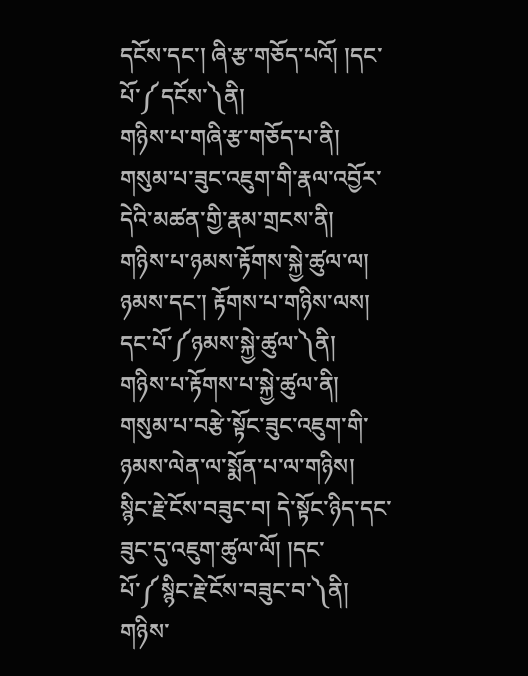དངོས་དང་། ཞི་རྩ་གཅོད་པའོ། །དང་པོ་༼དངོས་༽ནི།
གཉིས་པ་གཞི་རྩ་གཅོད་པ་ནི།
གསུམ་པ་ཟུང་འཇུག་གི་རྣལ་འབྱོར་དེའི་མཚན་གྱི་རྣམ་གྲངས་ནི།
གཉིས་པ་ཉམས་རྟོགས་སྐྱེ་ཚུལ་ལ། ཉམས་དང་། རྟོགས་པ་གཉིས་ལས། དང་པོ་༼ཉམས་སྐྱེ་ཚུལ་༽ནི།
གཉིས་པ་རྟོགས་པ་སྐྱེ་ཚུལ་ནི།
གསུམ་པ་བརྩེ་སྟོང་ཟུང་འཇུག་གི་ཉམས་ལེན་ལ་སྨོན་པ་ལ་གཉིས། སྙིང་རྗེ་ངོས་བཟུང་བ། དེ་སྟོང་ཉིད་དང་ཟུང་དུ་འཇུག་ཚུལ་ལོ། །དང་པོ་༼སྙིང་རྗེ་ངོས་བཟུང་བ་༽ནི།
གཉིས་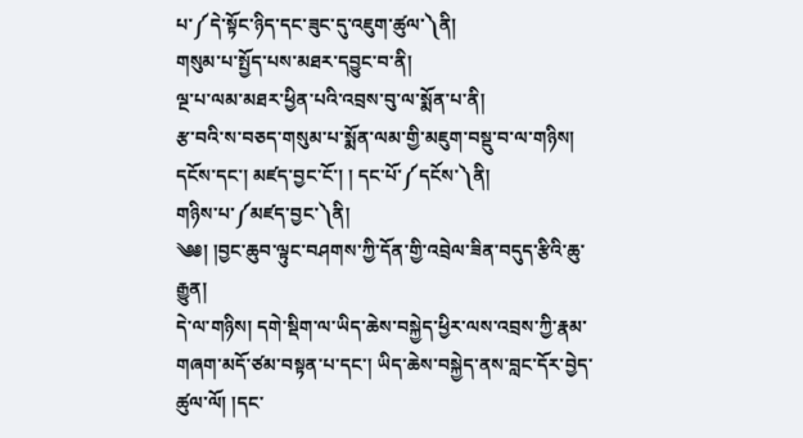པ་༼དེ་སྟོང་ཉིད་དང་ཟུང་དུ་འཇུག་ཚུལ་༽ནི།
གསུམ་པ་སྤྱོད་པས་མཐར་དབྱུང་བ་ནི།
ལྔ་པ་ལམ་མཐར་ཕྱིན་པའི་འབྲས་བུ་ལ་སྨོན་པ་ནི།
རྩ་བའི་ས་བཅད་གསུམ་པ་སྨོན་ལམ་གྱི་མཇུག་བསྡུ་བ་ལ་གཉིས། དངོས་དང་། མཛད་བྱང་ངོ་། ། དང་པོ་༼དངོས་༽ནི།
གཉིས་པ་༼མཛད་བྱང་༽ནི།
༄༅། །བྱང་ཆུབ་ལྟུང་བཤགས་ཀྱི་དོན་གྱི་འབྲེལ་ཟིན་བདུད་རྩིའི་ཆུ་རྒྱུན།
དེ་ལ་གཉིས། དགེ་སྡིག་ལ་ཡིད་ཆེས་བསྐྱེད་ཕྱིར་ལས་འབྲས་ཀྱི་རྣམ་གཞག་མདོ་ཙམ་བསྟན་པ་དང་། ཡིད་ཆེས་བསྐྱེད་ནས་བླང་དོར་བྱེད་ཚུལ་ལོ། །དང་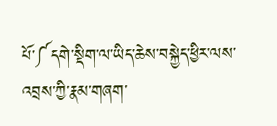པོ་༼དགེ་སྡིག་ལ་ཡིད་ཆེས་བསྐྱེད་ཕྱིར་ལས་འབྲས་ཀྱི་རྣམ་གཞག་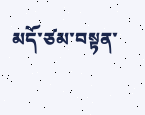མདོ་ཙམ་བསྟན་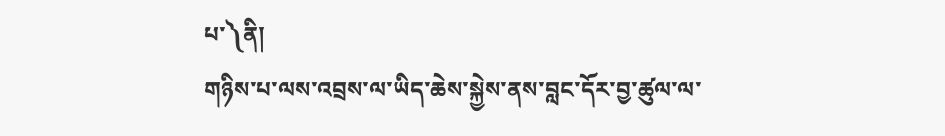པ་༽ནི།
གཉིས་པ་ལས་འབྲས་ལ་ཡིད་ཆེས་སྐྱེས་ནས་བླང་དོར་བྱ་ཚུལ་ལ་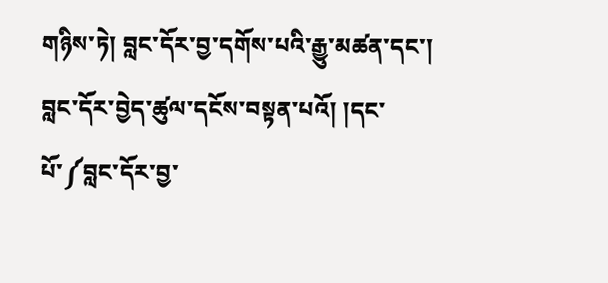གཉིས་ཏེ། བླང་དོར་བྱ་དགོས་པའི་རྒྱུ་མཚན་དང་། བླང་དོར་བྱེད་ཚུལ་དངོས་བསྟན་པའོ། །དང་པོ་༼བླང་དོར་བྱ་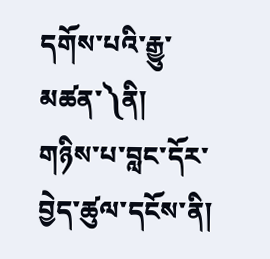དགོས་པའི་རྒྱུ་མཚན་༽ནི།
གཉིས་པ་བླང་དོར་བྱེད་ཚུལ་དངོས་ནི།